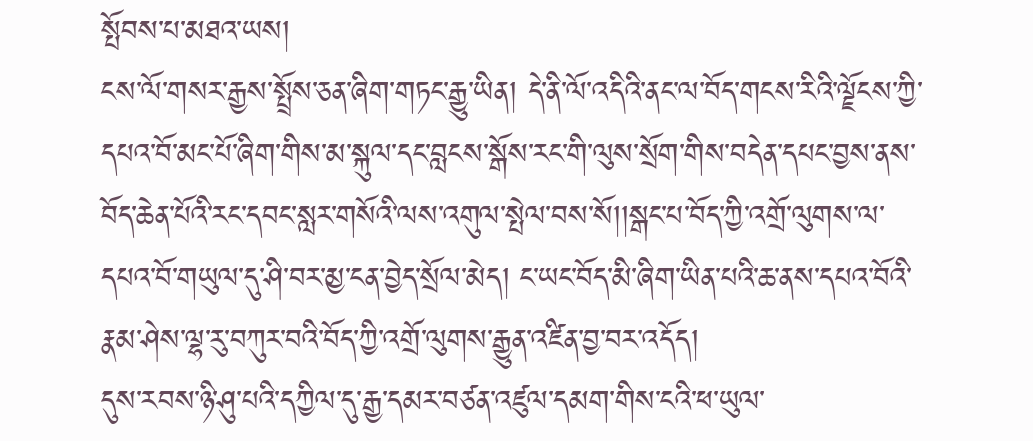སྤོབས་པ་མཐའ་ཡས།
ངས་ལོ་གསར་རྒྱས་སྤྲོས་ཅན་ཞིག་གཏང་རྒྱུ་ཡིན། དེ་ནི་ལོ་འདིའི་ནང་ལ་བོད་གངས་རིའི་ལྗོངས་ཀྱི་དཔའ་བོ་མང་པོ་ཞིག་གིས་མ་སྐུལ་དང་བླངས་སྒོས་རང་གི་ལུས་སྲོག་གིས་བདེན་དཔང་བྱས་ནས་བོད་ཆེན་པོའི་རང་དབང་སླར་གསོའི་ལས་འགུལ་སྤེལ་བས་སོ།།སྒང་པ་བོད་ཀྱི་འགྲོ་ལུགས་ལ་དཔའ་བོ་གཡུལ་དུ་ཤི་བར་མྱ་ངན་བྱེད་སྲོལ་མེད། ང་ཡང་བོད་མི་ཞིག་ཡིན་པའི་ཆ་ནས་དཔའ་བོའི་རྣམ་ཤེས་ལྷ་རུ་བཀུར་བའི་བོད་ཀྱི་འགྲོ་ལུགས་རྒྱུན་འཛིན་བྱ་བར་འདོད།
དུས་རབས་ཉི་ཤུ་པའི་དཀྱིལ་དུ་རྒྱ་དམར་བཙན་འཛུལ་དམག་གིས་ངའི་ཕ་ཡུལ་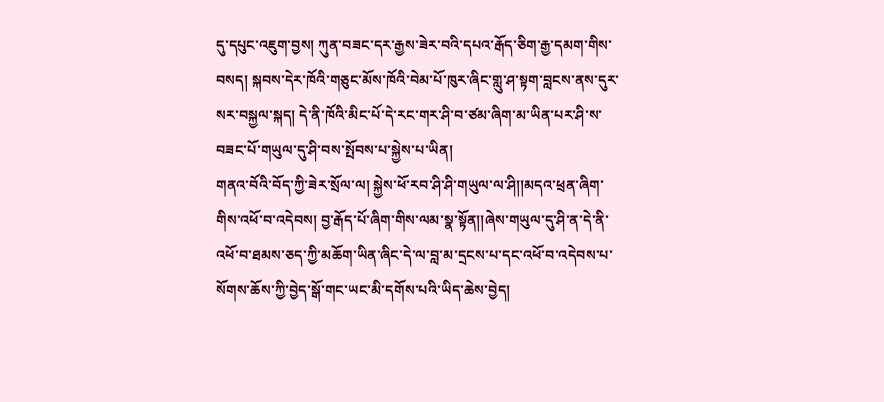དུ་དཔུང་འཇུག་བྱས། ཀུན་བཟང་དར་རྒྱས་ཟེར་བའི་དཔའ་རྒོད་ཅིག་རྒྱ་དམག་གིས་བསད། སྐབས་དེར་ཁོའི་གཅུང་མོས་ཁོའི་བེམ་པོ་ཁུར་ཞིང་གླུ་ཤ་སྟག་བླངས་ནས་དུར་སར་བསྐྱལ་སྐད། དེ་ནི་ཁོའི་མིང་པོ་དེ་རང་གར་ཤི་བ་ཙམ་ཞིག་མ་ཡིན་པར་ཤི་ས་བཟང་པོ་གཡུལ་དུ་ཤི་བས་སྤོབས་པ་སྐྱེས་པ་ཡིན།
གནའ་བོའི་བོད་ཀྱི་ཟེར་སྲོལ་ལ། སྐྱེས་ཕོ་རབ་ཤི་ཤི་གཡུལ་ལ་ཤི།།མདའ་ཕྲན་ཞིག་གིས་འཕོ་བ་འདེབས། བྱ་རྒོད་པོ་ཞིག་གིས་ལམ་སྣ་སྟོན།།ཞེས་གཡུལ་དུ་ཤི་ན་དེ་ནི་འཕོ་བ་ཐམས་ཅད་ཀྱི་མཆོག་ཡིན་ཞིང་དེ་ལ་བླ་མ་དྲངས་པ་དང་འཕོ་བ་འདེབས་པ་སོགས་ཆོས་ཀྱི་བྱེད་སྒོ་གང་ཡང་མི་དགོས་པའི་ཡིད་ཆེས་བྱེད།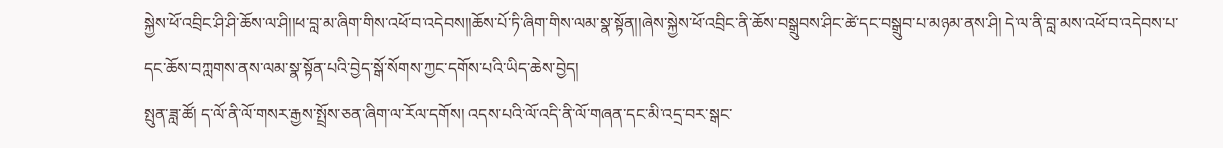སྐྱེས་ཕོ་འབྲིང་ཤི་ཤི་ཆོས་ལ་ཤི།།ཕ་བླ་མ་ཞིག་གིས་འཕོ་བ་འདེབས།།ཆོས་པོ་ཏི་ཞིག་གིས་ལམ་སྣ་སྟོན།།ཞེས་སྐྱེས་ཕོ་འབྲིང་ནི་ཆོས་བསྒྲུབས་ཤིང་ཚེ་དང་བསྒྲུབ་པ་མཉམ་ནས་ཤི། དེ་ལ་ནི་བླ་མས་འཕོ་བ་འདེབས་པ་དང་ཆོས་བཀླགས་ནས་ལམ་སྣ་སྟོན་པའི་བྱེད་སྒོ་སོགས་ཀྱང་དགོས་པའི་ཡིད་ཆེས་བྱེད།
སྤུན་ཟླ་ཚོ། ད་ལོ་ནི་ལོ་གསར་རྒྱས་སྤྲོས་ཅན་ཞིག་ལ་རོལ་དགོས། འདས་པའི་ལོ་འདི་ནི་ལོ་གཞན་དང་མི་འདྲ་བར་སྒང་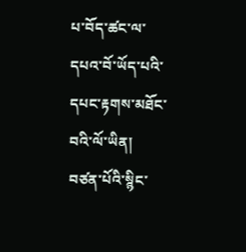པ་བོད་ཚང་ལ་དཔའ་བོ་ཡོད་པའི་དཔང་རྟགས་མཐོང་བའི་ལོ་ཡིན། བཙན་པོའི་སྙིང་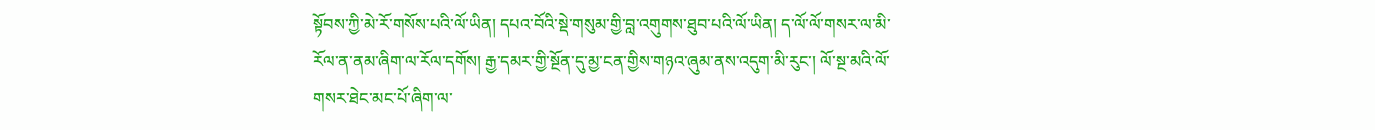སྟོབས་ཀྱི་མེ་རོ་གསོས་པའི་ལོ་ཡིན། དཔའ་བོའི་སྡེ་གསུམ་གྱི་བླ་འགུགས་ཐུབ་པའི་ལོ་ཡིན། ད་ལོ་ལོ་གསར་ལ་མི་རོལ་ན་ནམ་ཞིག་ལ་རོལ་དགོས། རྒྱ་དམར་གྱི་སྔོན་དུ་མྱ་ངན་གྱིས་གཉའ་ཞུམ་ནས་འདུག་མི་རུང་། ལོ་སྔ་མའི་ལོ་གསར་ཐེང་མང་པོ་ཞིག་ལ་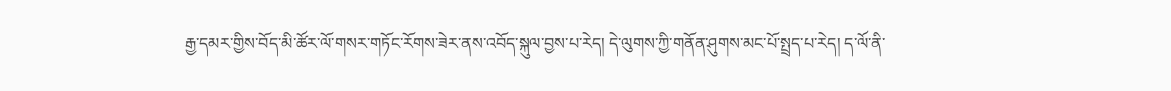རྒྱ་དམར་གྱིས་བོད་མི་ཚོར་ལོ་གསར་གཏོང་རོགས་ཟེར་ནས་འབོད་སྐུལ་བྱས་པ་རེད། དེ་ལུགས་ཀྱི་གནོན་ཤུགས་མང་པོ་སྤྲད་པ་རེད། ད་ལོ་ནི་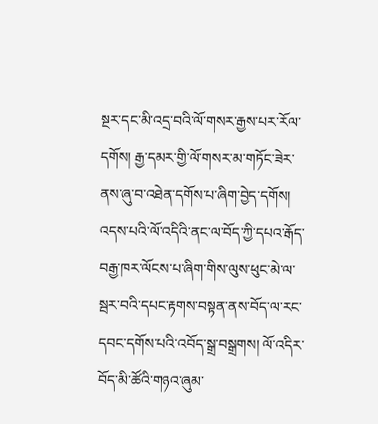སྔར་དང་མི་འདྲ་བའི་ལོ་གསར་རྒྱས་པར་རོལ་དགོས། རྒྱ་དམར་གྱི་ལོ་གསར་མ་གཏོང་ཟེར་ནས་ཞུ་བ་འཐེན་དགོས་པ་ཞིག་བྱེད་དགོས།
འདས་པའི་ལོ་འདིའི་ནང་ལ་བོད་ཀྱི་དཔའ་རྒོད་བརྒྱ་ཁར་ལོངས་པ་ཞིག་གིས་ལུས་ཕུང་མེ་ལ་སྦར་བའི་དཔང་རྟགས་བསྟན་ནས་བོད་ལ་རང་དབང་དགོས་པའི་འབོད་སྒྲ་བསྒྲགས། ལོ་འདིར་བོད་མི་ཚོའི་གཉའ་ཞུམ་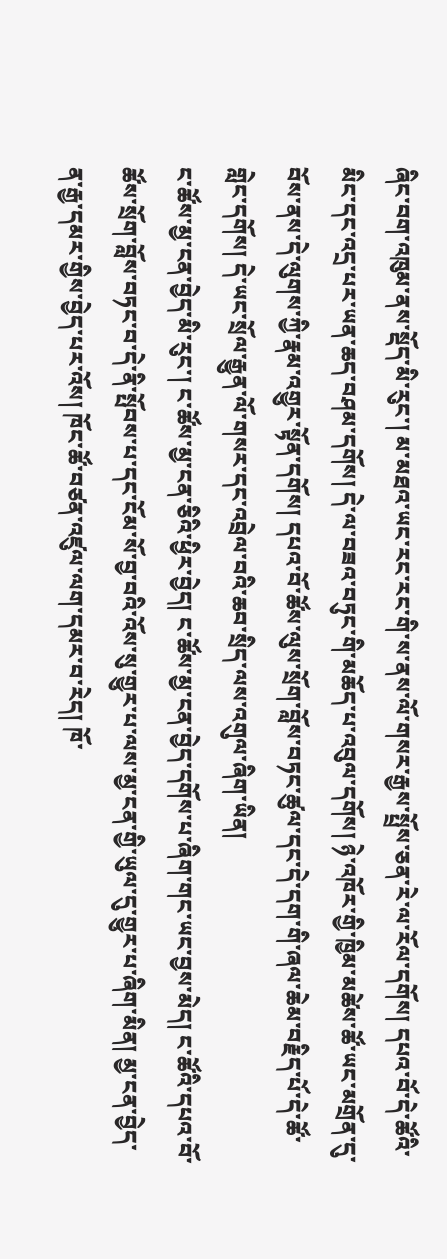ཞིང་བག་འཁུམ་ནས་སྡོད་མི་རུང་། མ་མཐའ་ཡང་རང་རང་གི་ས་ནས་ལོ་གསར་རྒྱས་སྤྲོས་ཅན་རེ་ལ་རོལ་དགོས། དཔའ་བོ་དེ་ཚོའི་མིང་དང་འདྲ་པར་ཡན་ཆད་བཤམ་དགོས། དེ་ལ་བཟའ་བཏུང་གི་མཆོད་པ་འབུལ་དགོས། ཉེ་འཁོར་གྱི་ཁྱིམ་མཚེས་ཚོ་ཡང་མགྲོན་དུ་བོས་ནས་དེ་ལུགས་ཀྱི་རྣམ་འགྱུར་སྟོན་དགོས། དཔའ་བོ་ཚོས་ལུས་སྲོག་བློས་བཏང་ཚུལ་དང་དེ་དག་གི་ཞལ་ཆེམ་བརྗིད་པོ་དེ་ཚོ་གླེང་དགོས། དེ་ཡང་སྲོལ་རྒྱུན་ལོ་གསར་དང་འབྲེལ་བའི་ཆབ་སྲིད་ལས་འགུལ་ཞིག་ཡིན།
ང་ཚོས་མྱ་ངན་བྱེད་མི་རུང་། ང་ཚོས་མྱ་ངན་ཅིའི་ཕྱིར་བྱེད། ང་ཚོས་མྱ་ངན་བྱེད་དགོས་པ་ཞིག་གང་ཡང་བྱས་མེད། ང་ཚོའི་དཔའ་བོ་ཚོས་སྲོག་བློས་བཏང་བ་དེ་ནི་སྤོབས་པ་དང་ངོམ་སོ་བྱ་བའི་འོས་སུ་གྱུར་པ་ལས་མྱ་ངན་གྱི་ཡུལ་དུ་གྱུར་པ་ཞིག་མིན། མྱ་ངན་བྱེད་ན་རྒྱ་དམར་གྱིས་བྱེད་པར་འོས། ཁོང་ཚོ་བཙན་འཛུལ་ལག་དམར་བ་རེད། ཁོ་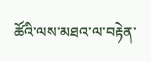ཚོའི་ལས་མཐའ་ལ་བརྟེན་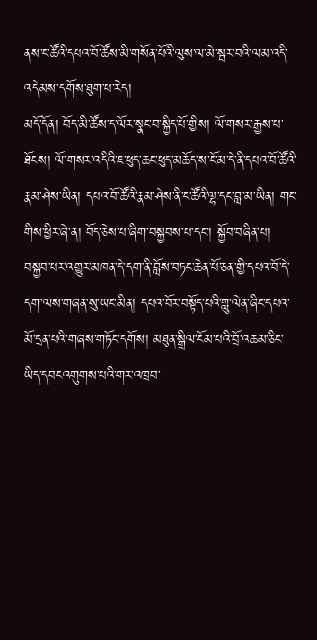ནས་ང་ཚོའི་དཔའ་བོ་ཚོས་མི་གསོན་པོའི་ལུས་ལ་མེ་སྦར་བའི་ལམ་འདི་འདེམས་དགོས་ཐུག་པ་རེད།
མདོ་དོན། བོད་མི་ཚོས་ད་ལོར་སྣང་བ་སྐྱིད་པོ་གྱིས། ལོ་གསར་རྒྱས་པ་ཐོངས། ལོ་གསར་འདིའི་ཇ་ཕུད་ཆང་ཕུད་མཆོད་ས་ངོ་མ་དེ་ནི་དཔའ་བོ་ཚོའི་རྣམ་ཤེས་ཡིན། དཔའ་བོ་ཚོའི་རྣམ་ཤེས་ནི་ང་ཚོའི་ལྷ་དང་བླ་མ་ཡིན། གང་གིས་ཕྱིར་ཞེ་ན། བོད་ཅེས་པ་ཞིག་བསྐྱབས་པ་དང་། སྐྱོབ་བཞིན་པ། བསྐྱབ་པར་འགྱུར་མཁན་དེ་དག་ནི་བློས་བཏང་ཆེན་པོ་ཅན་གྱི་དཔའ་བོ་དེ་དག་ལས་གཞན་སུ་ཡང་མིན། དཔའ་བོར་བསྟོད་པའི་གླུ་ལེན་ཞིང་དཔའ་མོ་དྲན་པའི་གཞས་གཏོང་དགོས། མཐུན་སྒྲིལ་ངོམ་པའི་བྲོ་འཆམ་ཅིང་ཡིད་དབངའགུགས་པའི་གར་འཁྲབ་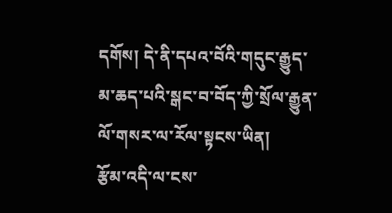དགོས། དེ་ནི་དཔའ་བོའི་གདུང་རྒྱུད་མ་ཆད་པའི་སྒང་བ་བོད་ཀྱི་སྲོལ་རྒྱུན་ལོ་གསར་ལ་རོལ་སྟངས་ཡིན།
རྩོམ་འདི་ལ་ངས་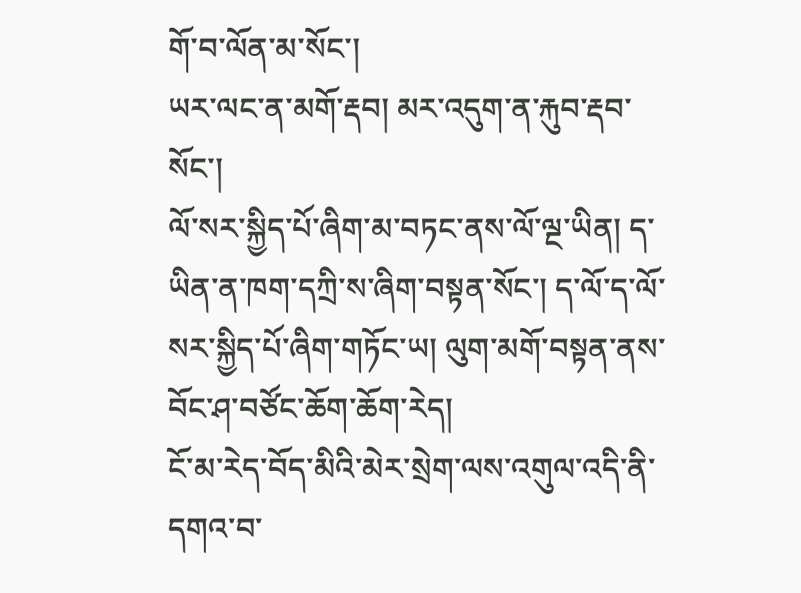གོ་བ་ལོན་མ་སོང་།
ཡར་ལང་ན་མགོ་རྡབ། མར་འདུག་ན་རྐུབ་རྡབ་སོང་།
ལོ་སར་སྐྱིད་པོ་ཞིག་མ་བཏང་ནས་ལོ་ལྔ་ཡིན། ད་ཡིན་ན་ཁག་དཀྲི་ས་ཞིག་བསྟན་སོང་། ད་ལོ་ད་ལོ་སར་སྐྱིད་པོ་ཞིག་གཏོང་ཡ། ལུག་མགོ་བསྟན་ནས་བོང་ཤ་བཙོང་ཆོག་ཆོག་རེད།
ངོ་མ་རེད་བོད་མིའི་མེར་སྲེག་ལས་འགུལ་འདི་ནི་དགའ་བ་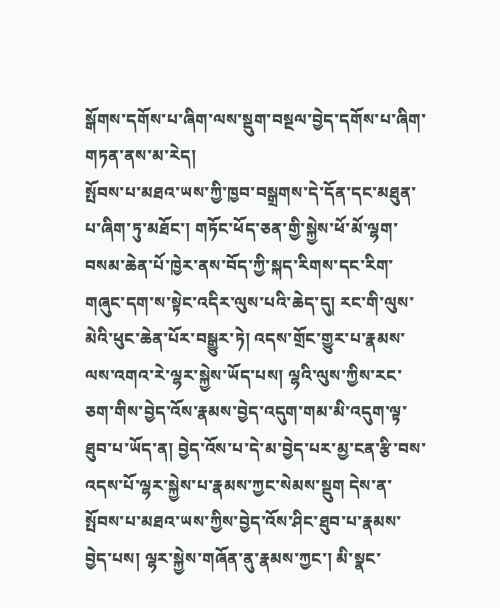སྒོགས་དགོས་པ་ཞིག་ལས་སྡུག་བསྔལ་བྱེད་དགོས་པ་ཞིག་གཏན་ནས་མ་རེད།
སྤོབས་པ་མཐའ་ཡས་ཀྱི་ཁྱབ་བསྒྲགས་དེ་དོན་དང་མཐུན་པ་ཞིག་ཏུ་མཐོང་། གཏོང་ཕོད་ཅན་གྱི་སྐྱེས་ཕོ་མོ་ལྷག་བསམ་ཆེན་པོ་ཁྱེར་ནས་བོད་ཀྱི་སྐད་རིགས་དང་རིག་གཞུང་དག་ས་སྟེང་འདིར་ལུས་པའི་ཆེད་དུ། རང་གི་ལུས་མེའི་ཕུང་ཆེན་པོར་བསྒྱུར་ཏེ། འདས་གྲོང་གྱུར་པ་རྣམས་ལས་འགའ་རེ་ལྷར་སྐྱེས་ཡོད་པས། ལྷའི་ལུས་ཀྱིས་རང་ཅག་གིས་བྱེད་འོས་རྣམས་བྱེད་འདུག་གམ་མི་འདུག་ལྟ་ཐུབ་པ་ཡོད་ན། བྱེད་འོས་པ་དེ་མ་བྱེད་པར་མྱ་ངན་རྩི་བས་འདས་པོ་ལྷར་སྐྱེས་པ་རྣམས་ཀྱང་སེམས་སྡུག དེས་ན་སྤོབས་པ་མཐའ་ཡས་ཀྱིས་བྱེད་འོས་ཤིང་ཐུབ་པ་རྣམས་བྱེད་པས། ལྷར་སྐྱེས་གཞོན་ནུ་རྣམས་ཀྱང་། མི་སྣང་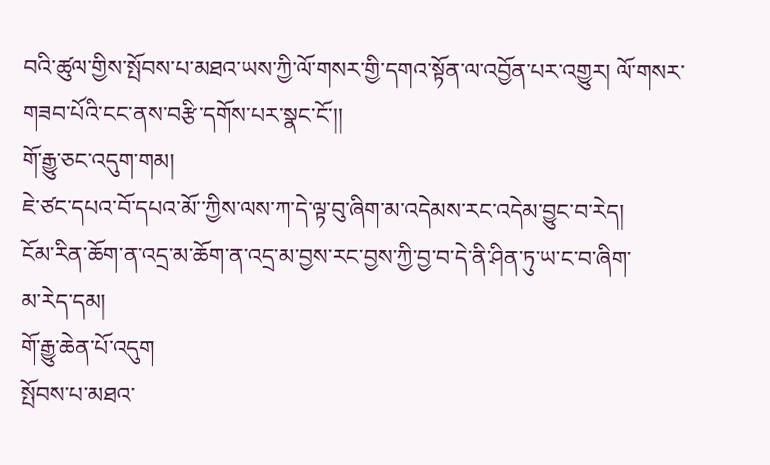བའི་ཚུལ་གྱིས་སྤོབས་པ་མཐའ་ཡས་ཀྱི་ལོ་གསར་གྱི་དགའ་སྟོན་ལ་འབྱོན་པར་འགྱུར། ལོ་གསར་གཟབ་པོའི་ངང་ནས་བརྩི་དགོས་པར་སྣང་ངོ་།།
གོ་རྒྱུ་ཅང་འདུག་གམ།
ཇེ་ཙང་དཔའ་བོ་དཔའ་མོ་་ཀྱིས་ལས་ཀ་དེ་ལྟ་བུ་ཞིག་མ་འདེམས་རང་འདེམ་བྱུང་བ་རེད།
ངོམ་རིན་ཆོག་ན་འདྲ་མ་ཆོག་ན་འདྲ་མ་བྱས་རང་བྱས་ཀྱི་བྱ་བ་དེ་ནི་ཤིན་ཏུ་ཡ་ང་བ་ཞིག་
མ་རེད་དམ།
གོ་རྒྱུ་ཆེན་པོ་འདུག
སྤོབས་པ་མཐའ་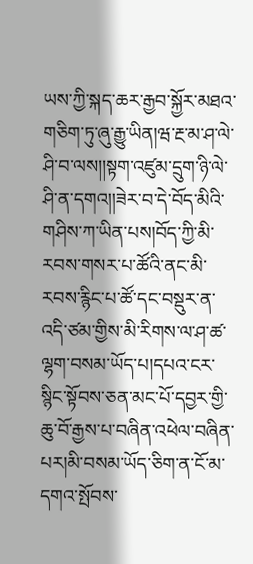ཡས་ཀྱི་སྐད་ཆར་རྒྱབ་སྐྱོར་མཐའ་གཅིག་ཏུ་ཞུ་རྒྱུ་ཡིན།ཝ་རྔ་མ་ཤ་ལེ་ཤི་བ་ལས།།སྟག་འཛུམ་དྲུག་ཉི་ལེ་ཤི་ན་དགའ།།ཟེར་བ་དེ་བོད་མིའི་གཤིས་ཀ་ཡིན་པས།བོད་ཀྱི་མི་རབས་གསར་པ་ཚོའི་ནང་མི་རབས་རྙིང་པ་ཚོ་དང་བསྡུར་ན་འདི་ཙམ་གྱིས་མི་རིགས་ལ་ཤ་ཚ་ལྷག་བསམ་ཡོད་པ།དཔའ་ངར་སྙིང་སྟོབས་ཅན་མང་པོ་དབྱར་གྱི་ཆུ་བོ་རྒྱས་པ་བཞིན་འཕེལ་བཞིན་པར།མི་བསམ་ཡོད་ཅིག་ན་ངོ་མ་དགའ་སྤོབས་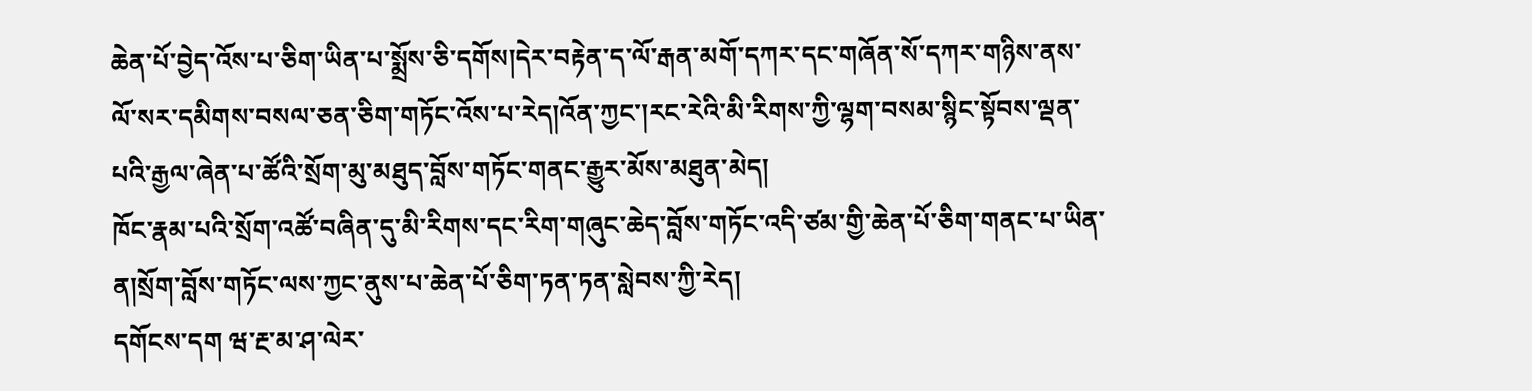ཆེན་པོ་བྱེད་འོས་པ་ཅིག་ཡིན་པ་སྨྲོས་ཅི་དགོས།དེར་བརྟེན་ད་ལོ་རྒན་མགོ་དཀར་དང་གཞོན་སོ་དཀར་གཉིས་ནས་ལོ་སར་དམིགས་བསལ་ཅན་ཅིག་གཏོང་འོས་པ་རེད།འོན་ཀྱང་།རང་རེའི་མི་རིགས་ཀྱི་ལྷག་བསམ་སྙིང་སྟོབས་ལྡན་པའི་རྒྱལ་ཞེན་པ་ཚོའི་སྲོག་མུ་མཐུད་བློས་གཏོང་གནང་རྒྱུར་མོས་མཐུན་མེད།
ཁོང་རྣམ་པའི་སྲོག་འཚོ་བཞིན་དུ་མི་རིགས་དང་རིག་གཞུང་ཆེད་བློས་གཏོང་འདི་ཙམ་གྱི་ཆེན་པོ་ཅིག་གནང་པ་ཡིན་ན།སྲོག་བློས་གཏོང་ལས་ཀྱང་ནུས་པ་ཆེན་པོ་ཅིག་ཏན་ཏན་སླེབས་ཀྱི་རེད།
དགོངས་དག ཝ་རྔ་མ་ཤ་ལེར་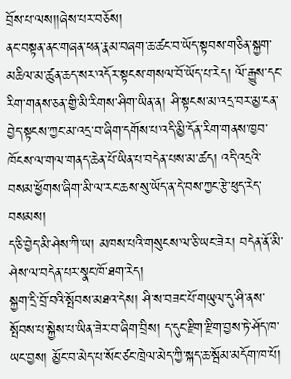བྲོས་པ་ལས།།ཞེས་པར་བཅོས།
ནང་བསྟན་ནང་གཞན་ཕན་རྣམ་བཞག་ཆ་ཚང་བ་ཡོད་སྟབས་གཅིན་སྐྱག་མཆིལ་མ་ཚུན་ཆད་སར་འདོར་སྟངས་གསལ་བོ་ཡོད་པ་རེད། ལོ་རྒྱུས་དང་རིག་གནས་ཅན་གྱི་མི་རིགས་ཤིག་ཡིན་ན། ཤི་སྟངས་མ་འདྲ་བར་མྱ་ངན་བྱེད་སྟངས་ཀྱང་མ་འདྲ་བ་ཞིག་དགོས་པ་འདི་མྱི་དོན་རིག་གནས་ཁྱབ་ཁོངས་ལ་གལ་གནད་ཆེན་པོ་ཡིན་པ་བདེན་པས་མ་ཚད། འདི་འདྲའི་བསམ་ཕྱོགས་ཞིག་མི་ལ་རང་ཆས་སུ་ཡོད་ན་དེ་བས་ཀྱང་རྩེ་ཕུད་རེད་བསམས།
ད་ཅི་བྱེད་མི་ཤེས་ཀི་ཡ། མཁས་པའི་གསུངས་ལ་ཅི་ཡང་ཟེར། བདེན་ནོ་མི་ཤེས་ལ་བདེན་པར་སྣང་ཁོ་ཐག་རེད།
སྐྱག་དྲི་བྲོ་བའི་སྤོབས་མཐའ་དེས། ཤི་ས་བཟང་པོ་གཡུལ་དུ་ཤི་ནས་སྤོབས་པ་སྐྱེས་པ་ཡིན་ཟེར་བ་ཞིག་བྲིས། ད་དུང་རྫིག་རྫིག་བྱས་ཏེ་ཤོད་ཁ་ཡང་བྱས། མྱོང་བ་མེད་པ་སོང་ཙང་ཁྲེལ་མེད་ཀྱི་སྐད་ཆ་སྦོམ་མདོག་ཁ་པོ།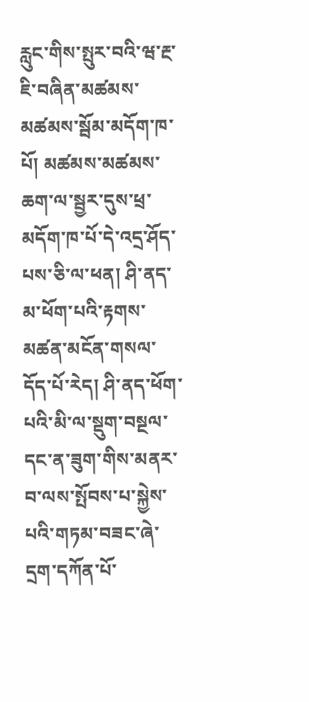རླུང་གིས་སྤུར་བའི་ཝ་རྔ་ཇི་བཞིན་མཚམས་མཚམས་སྦོམ་མདོག་ཁ་པོ། མཚམས་མཚམས་ཆག་ལ་སྦྱར་དུས་ཕྲ་མདོག་ཁ་པོ་དེ་འདྲ་ཤོད་པས་ཅི་ལ་ཕན། ཤི་ནད་མ་ཕོག་པའི་རྟགས་མཚན་མངོན་གསལ་དོད་པོ་རེད། ཤི་ནད་ཕོག་པའི་མི་ལ་སྡུག་བསྔལ་དང་ན་ཟུག་གིས་མནར་བ་ལས་སྤོབས་པ་སྐྱེས་པའི་གཏམ་བཟང་ཞེ་དྲག་དཀོན་པོ་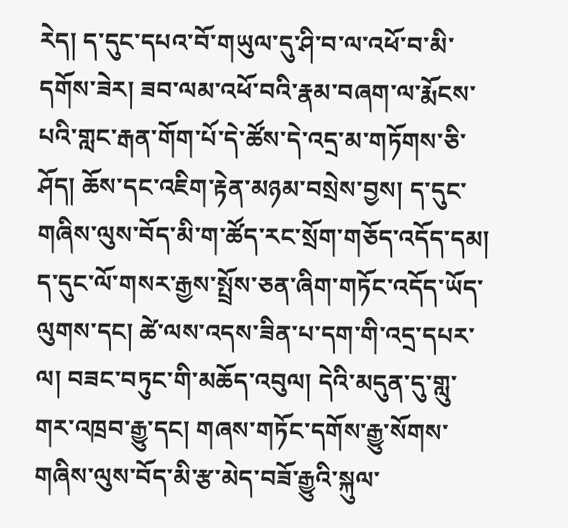རེད། ད་དུང་དཔའ་བོ་གཡུལ་དུ་ཤི་བ་ལ་འཕོ་བ་མི་དགོས་ཟེར། ཟབ་ལམ་འཕོ་བའི་རྣམ་བཞག་ལ་རྨོངས་པའི་གླང་རྒན་གོག་པོ་དེ་ཚོས་དེ་འདྲ་མ་གཏོགས་ཅི་ཤོད། ཆོས་དང་འཇིག་རྟེན་མཉམ་བསྲེས་བྱས། ད་དུང་གཞིས་ལུས་བོད་མི་ག་ཚོད་རང་སྲོག་གཅོད་འདོད་དམ། ད་དུང་ལོ་གསར་རྒྱས་སྤྲོས་ཅན་ཞིག་གཏོང་འདོད་ཡོད་ལུགས་དང། ཚེ་ལས་འདས་ཟིན་པ་དག་གི་འདྲ་དཔར་ལ། བཟང་བཏུང་གི་མཆོད་འབུལ། དེའི་མདུན་དུ་གླུ་གར་འཁྲབ་རྒྱུ་དང། གཞས་གཏོང་དགོས་རྒྱུ་སོགས་གཞིས་ལུས་བོད་མི་རྩ་མེད་བཟོ་རྒྱུའི་སྐུལ་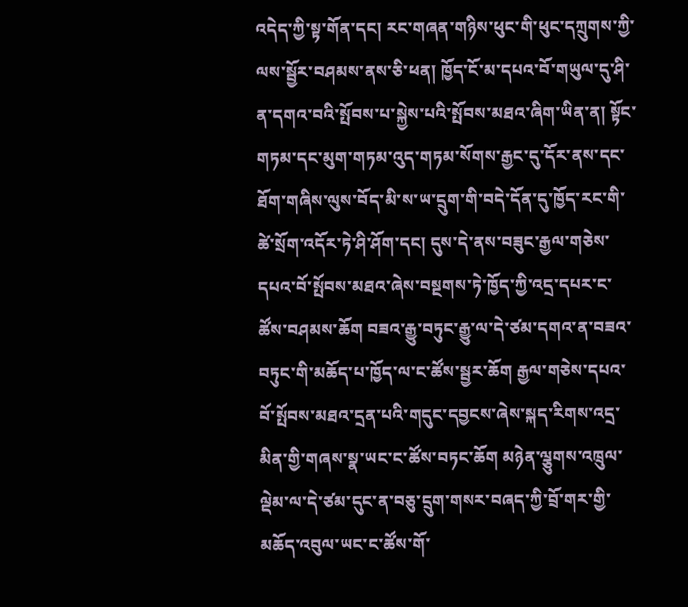འདེད་ཀྱི་སྟ་གོན་དང། རང་གཞན་གཉིས་ཕུང་གི་ཕུང་དཀྲུགས་ཀྱི་ལས་སྦྱོར་བཤམས་ནས་ཅི་ཕན། ཁྱོད་ངོ་མ་དཔའ་བོ་གཡུལ་དུ་ཤི་ན་དགའ་བའི་སྤོབས་པ་སྐྱེས་པའི་སྤོབས་མཐའ་ཞིག་ཡིན་ན། སྟོང་གཏམ་དང་མུག་གཏམ་འུད་གཏམ་སོགས་རྒྱང་དུ་དོར་ནས་དང་ཐོག་གཞིས་ལུས་བོད་མི་ས་ཡ་དྲུག་གི་བདེ་དོན་དུ་ཁྱོད་རང་གི་ཚེ་སྲོག་འདོར་ཏེ་ཤི་ཤོག་དང། དུས་དེ་ནས་བཟུང་རྒྱལ་གཅེས་དཔའ་བོ་སྤོབས་མཐའ་ཞེས་བསྔགས་ཏེ་ཁྱོད་ཀྱི་འདྲ་དཔར་ང་ཚོས་བཤམས་ཆོག བཟའ་རྒྱུ་བཏུང་རྒྱུ་ལ་དེ་ཙམ་དགའ་ན་བཟའ་བཏུང་གི་མཆོད་པ་ཁྱོད་ལ་ང་ཚོས་སྦྱར་ཆོག རྒྱལ་གཅེས་དཔའ་བོ་སྤོབས་མཐའ་དྲན་པའི་གདུང་དབྱངས་ཞེས་སྐད་རིགས་འདྲ་མིན་གྱི་གཞས་སྣ་ཡང་ང་ཚོས་བཏང་ཆོག མཉེན་ལྕུགས་འཁྲུལ་ལྡེམ་ལ་དེ་ཙམ་དུང་ན་བཅུ་དྲུག་གསར་བཞད་ཀྱི་བྲོ་གར་གྱི་མཆོད་འབུལ་ཡང་ང་ཚོས་གོ་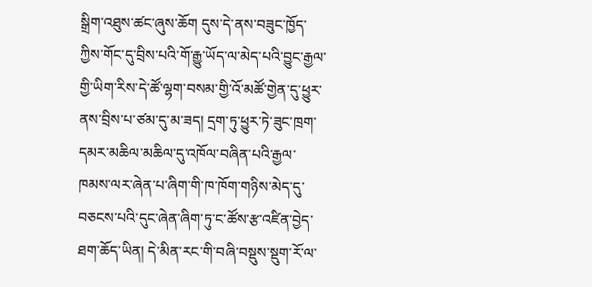སྒྲིག་འཐུས་ཚང་ཞུས་ཆོག དུས་དེ་ནས་བཟུང་ཁྱོད་ཀྱིས་གོང་དུ་བྲིས་པའི་གོ་རྒྱུ་ཡོད་ལ་མེད་པའི་བྱུང་རྒྱལ་གྱི་ཡིག་རིས་དེ་ཚོ་ལྷག་བསམ་གྱི་འོ་མཚོ་གྱེན་དུ་ཕྱུར་ནས་བྲིས་པ་ཙམ་དུ་མ་ཟད། དྲག་ཏུ་ཕྱུར་ཏེ་ཟུང་ཁྲག་དམར་མཆིལ་མཆིལ་དུ་འཁོལ་བཞིན་པའི་རྒྱལ་ཁམས་ལར་ཞེན་པ་ཞིག་གི་ཁ་ཁོག་གཉིས་མེད་དུ་བཅངས་པའི་དུང་ཞེན་ཞིག་ཏུ་ང་ཚོས་རྩ་འཛིན་བྱེད་ཐག་ཆོད་ཡིན། དེ་མིན་རང་གི་བཞི་བསྡུས་སྡུག་རོ་ལ་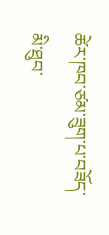ཚེར་ཁབ་ཙམ་ཟུག་པ་བཟོད་མི་ཐུབ་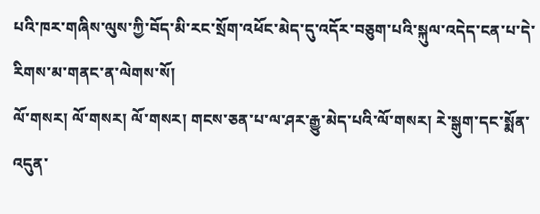པའི་ཁར་གཞིས་ལུས་ཀྱི་བོད་མི་རང་སྲོག་འཕོང་མེད་དུ་འདོར་བཅུག་པའི་སྐུལ་འདེད་ངན་པ་དེ་རིགས་མ་གནང་ན་ལེགས་སོ།
ལོ་གསར། ལོ་གསར། ལོ་གསར། གངས་ཅན་པ་ལ་ཤར་རྒྱུ་མེད་པའི་ལོ་གསར། རེ་སྒུག་དང་སྨོན་འདུན་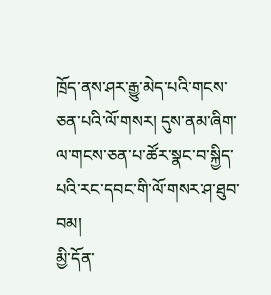ཁྲོད་ནས་ཤར་རྒྱུ་མེད་པའི་གངས་ཅན་པའི་ལོ་གསར། དུས་ནམ་ཞིག་ལ་གངས་ཅན་པ་ཚོར་སྣང་བ་སྐྱིད་པའི་རང་དབང་གི་ལོ་གསར་ཤ་ཐུབ་བམ།
མྱི་དོན་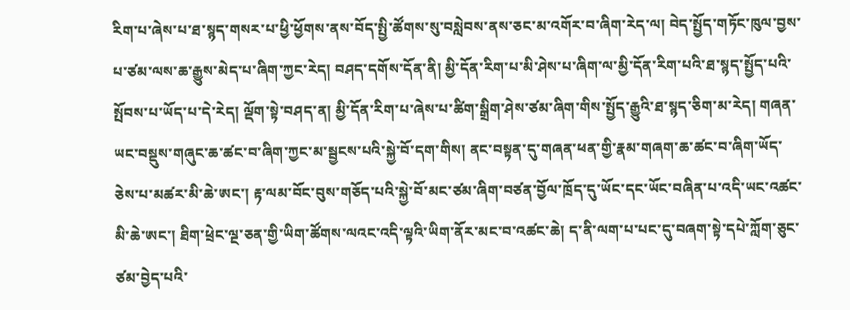རིག་པ་ཞེས་པ་ཐ་སྙད་གསར་པ་ཕྱི་ཕྱོགས་ནས་བོད་སྤྱི་ཚོགས་སུ་བསླེབས་ནས་ཅང་མ་འགོར་བ་ཞིག་རེད་ལ། བེད་སྤྱོད་གཏོང་ཁུལ་བྱས་པ་ཙམ་ལས་ཆ་རྒྱུས་མེད་པ་ཞིག་ཀྱང་རེད། བཤད་དགོས་དོན་ནི། མྱི་དོན་རིག་པ་མི་ཤེས་པ་ཞིག་ལ་མྱི་དོན་རིག་པའི་ཐ་སྙད་སྤྱོད་པའི་སྤོབས་པ་ཡོད་པ་དེ་རེད། ལྡོག་སྟེ་བཤད་ན། མྱི་དོན་རིག་པ་ཞེས་པ་ཚིག་སྒྲིག་ཤེས་ཙམ་ཞིག་གིས་སྤྱོད་རྒྱུའི་ཐ་སྙད་ཅིག་མ་རེད། གཞན་ཡང་བསྡུས་གཞུང་ཆ་ཚང་བ་ཞིག་ཀྱང་མ་སྦྱངས་པའི་སྐྱེ་བོ་དག་གིས། ནང་བསྟན་དུ་གཞན་ཕན་གྱི་རྣམ་གཞག་ཆ་ཚང་བ་ཞིག་ཡོད་ཅེས་པ་མཚར་མི་ཆེ་ཨང་། རྟ་ལམ་བོང་བུས་གཅོད་པའི་སྐྱེ་བོ་མང་ཙམ་ཞིག་བཙན་བྱོལ་ཁྲོད་དུ་ཡོང་དང་ཡོང་བཞིན་པ་འདི་ཡང་འཚང་མི་ཆེ་ཨང་། ཐིག་ཕྲེང་ལྔ་ཅན་གྱི་ཡིག་ཚོགས་ལའང་འདི་ལྟའི་ཡིག་ནོར་མང་བ་འཚང་ཆེ། ད་ནི་ལག་པ་པང་དུ་བཞག་སྟེ་དཔེ་ཀློག་ཅུང་ཙམ་བྱེད་པའི་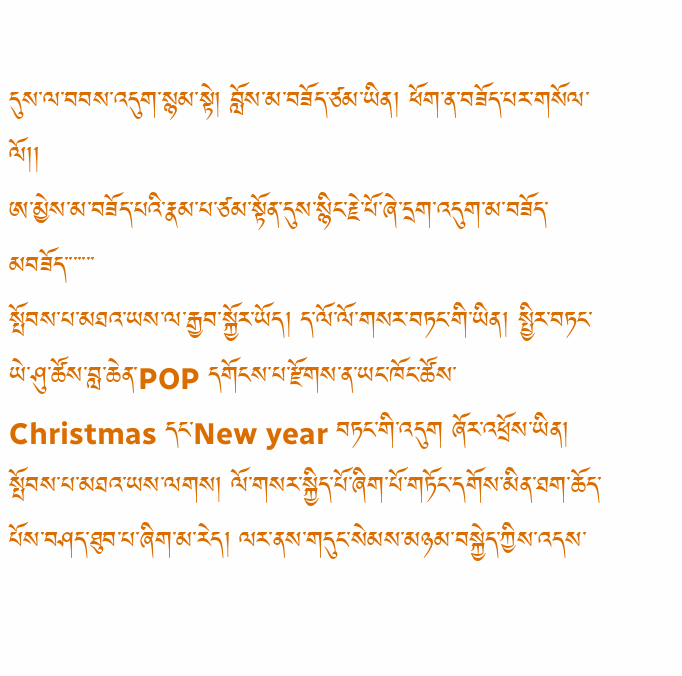དུས་ལ་བབས་འདུག་སྙམ་སྟེ། བློས་མ་བཟོད་ཙམ་ཡིན། ཕོག་ན་བཟོད་པར་གསོལ་ལོ།།
ཨ་མྱེས་མ་བཟོད་པའི་རྣམ་པ་ཙམ་སྟོན་དུས་སྙིང་རྗེ་པོ་ཞེ་དྲག་འདུག་མ་བཟོད་མབཟོད་་་་་་་
སྤོབས་པ་མཐའ་ཡས་ལ་རྒྱབ་སྐྱོར་ཡོད། ད་ལོ་ལོ་གསར་བཏང་གི་ཡིན། སྤྱིར་བཏང་ཡེ་ཤུ་ཚོས་བླ་ཆེན་POP དགོངས་པ་རྫོགས་ན་ཡང་ཁོང་ཚོས་Christmas དང་New year བཏང་གི་འདུག ཞོར་འཕྲོས་ཡིན།
སྤོབས་པ་མཐའ་ཡས་ལགས། ལོ་གསར་སྐྱིད་པོ་ཞིག་པོ་གཏོང་དགོས་མིན་ཐག་ཆོད་པོས་བཤད་ཐུབ་པ་ཞིག་མ་རེད། ལར་ནས་གདུང་སེམས་མཉམ་བསྐྱེད་ཀྱིས་འདས་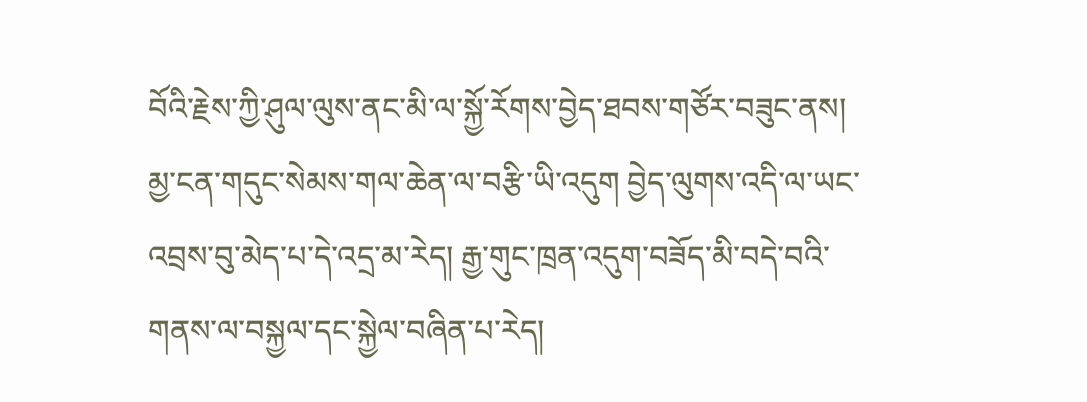བོའི་རྗེས་ཀྱི་ཤུལ་ལུས་ནང་མི་ལ་སྐྱོ་རོགས་བྱེད་ཐབས་གཙོར་བཟུང་ནས། མྱ་ངན་གདུང་སེམས་གལ་ཆེན་ལ་བརྩི་ཡི་འདུག བྱེད་ལུགས་འདི་ལ་ཡང་འབྲས་བུ་མེད་པ་དེ་འདྲ་མ་རེད། རྒྱ་གུང་ཁྲན་འདུག་བཟོད་མི་བདེ་བའི་གནས་ལ་བསྐྱལ་དང་སྐྱེལ་བཞིན་པ་རེད།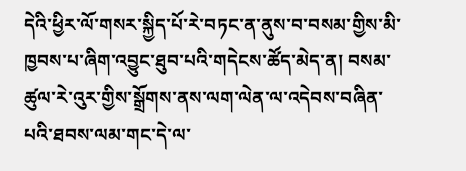དེའི་ཕྱིར་ལོ་གསར་སྐྱིད་པོ་རེ་བཏང་ན་ནུས་བ་བསམ་གྱིས་མི་ཁྱབས་པ་ཞིག་འབྱུང་ཐུབ་པའི་གདེངས་ཚོད་མེད་ན། བསམ་ཚུལ་རེ་འུར་གྱིས་སྒྲོགས་ནས་ལག་ལེན་ལ་འདེབས་བཞིན་པའི་ཐབས་ལམ་གང་དེ་ལ་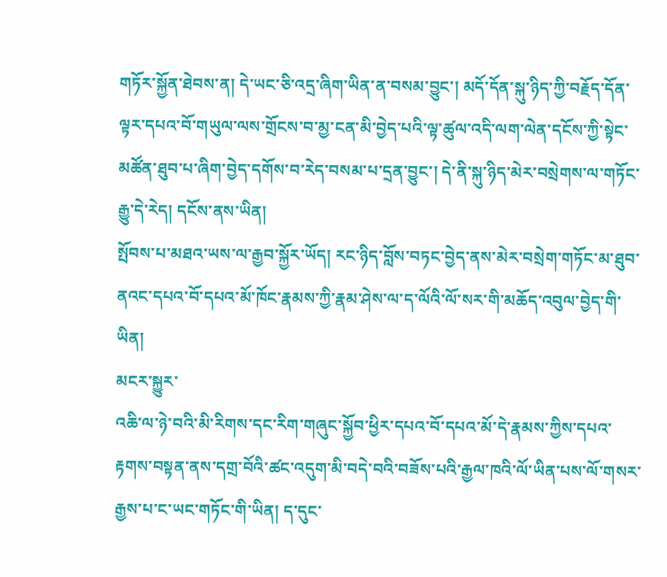གཏོར་སྐྱོན་ཐེབས་ན། དེ་ཡང་ཅི་འདྲ་ཞིག་ཡིན་ན་བསམ་བྱུང་། མདོ་དོན་སྐུ་ཉིད་ཀྱི་བརྗོད་དོན་ལྟར་དཔའ་བོ་གཡུལ་ལས་གྲོངས་བ་མྱ་ངན་མི་བྱེད་པའི་ལྟ་ཚུལ་འདི་ལག་ལེན་དངོས་ཀྱི་སྟེང་མཚོན་ཐུབ་པ་ཞིག་བྱེད་དགོས་བ་རེད་བསམ་པ་དྲན་བྱུང་། དེ་ནི་སྐུ་ཉིད་མེར་བསྲེགས་ལ་གཏོང་རྒྱུ་དེ་རེད། དངོས་ནས་ཡིན།
སྤོབས་པ་མཐའ་ཡས་ལ་རྒྱབ་སྐྱོར་ཡོད། རང་ཉིད་བློས་བཏང་བྱེད་ནས་མེར་བསྲེག་གཏོང་མ་ཐུབ་ནའང་དཔའ་བོ་དཔའ་མོ་ཁོང་རྣམས་ཀྱི་རྣམ་ཤེས་ལ་ད་ལོའི་ལོ་སར་གི་མཆོད་འབུལ་བྱེད་གི་ཡིན།
མངར་སྐྱུར་
འཆི་ལ་ཉེ་བའི་མི་རིགས་དང་རིག་གཞུང་སྐྱོབ་ཕྱིར་དཔའ་བོ་དཔའ་མོ་དེ་རྣམས་ཀྱིས་དཔའ་རྟགས་བསྟན་ནས་དགྲ་བོའི་ཚང་འདུག་མི་བདེ་བའི་བཟོས་པའི་རྒྱལ་ཁའི་ལོ་ཡིན་པས་ལོ་གསར་རྒྱས་པ་ང་ཡང་གཏོང་གི་ཡིན། ད་དུང་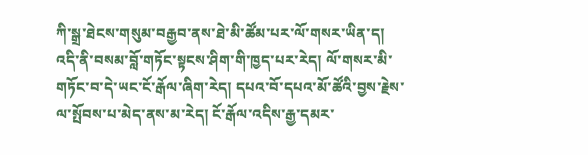ཀི་སྒྲ་ཐེངས་གསུམ་བརྒྱབ་ནས་ཐེ་མི་ཚོམ་པར་ལོ་གསར་ཡིན་ད།
འདི་ནི་བསམ་བློ་གཏོང་སྟངས་ཤིག་གི་ཁྱད་པར་རེད། ལོ་གསར་མི་གཏོང་བ་དེ་ཡང་ངོ་རྒོལ་ཞིག་རེད། དཔའ་བོ་དཔའ་མོ་ཚོའི་བྱས་རྗེས་ལ་སྤོབས་པ་མེད་ནས་མ་རེད། ངོ་རྒོལ་འདིས་རྒྱ་དམར་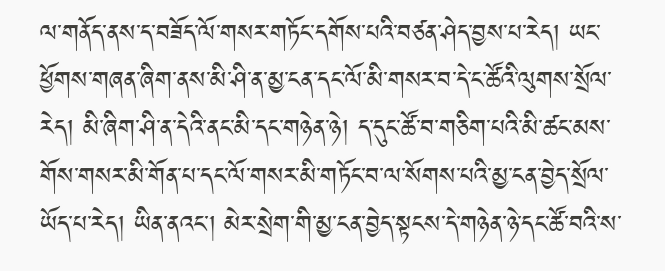ལ་གནོད་ནས་ད་བཟོད་ལོ་གསར་གཏོང་དགོས་པའི་བཙན་ཤེད་བྱས་པ་རེད། ཡང་ཕྱོགས་གཞན་ཞིག་ནས་མི་ཤི་ན་མྱ་ངན་དང་ལོ་མི་གསར་བ་དེ་ང་ཚོའི་ལུགས་སྲོལ་རེད། མི་ཞིག་ཤི་ན་དེའི་ནང་མི་དང་གཉེན་ཉེ། ད་དུང་ཚོ་བ་གཅིག་པའི་མི་ཚང་མས་གོས་གསར་མི་གོན་པ་དང་ལོ་གསར་མི་གཏོང་བ་ལ་སོགས་པའི་མྱ་ངན་བྱེད་སྲོལ་ཡོད་པ་རེད། ཡིན་ནའང་། མེར་སྲེག་གི་མྱ་ངན་བྱེད་སྟངས་དེ་གཉེན་ཉེ་དང་ཚོ་བའི་ས་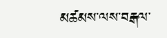མཚམས་ལས་བརྒལ་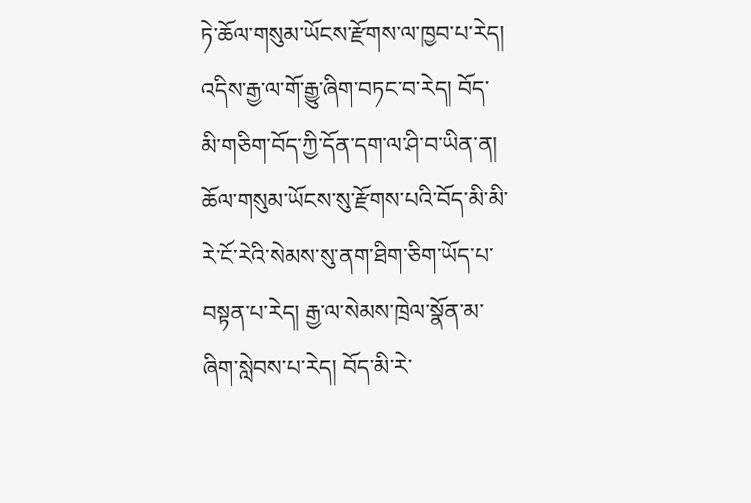ཏེ་ཆོལ་གསུམ་ཡོངས་རྫོགས་ལ་ཁྱབ་པ་རེད། འདིས་རྒྱ་ལ་གོ་རྒྱུ་ཞིག་བཏང་བ་རེད། བོད་མི་གཅིག་བོད་ཀྱི་དོན་དག་ལ་ཤི་བ་ཡིན་ན། ཆོལ་གསུམ་ཡོངས་སུ་རྫོགས་པའི་བོད་མི་མི་རེ་ངོ་རེའི་སེམས་སུ་ནག་ཐིག་ཅིག་ཡོད་པ་བསྟན་པ་རེད། རྒྱ་ལ་སེམས་ཁྲེལ་སྣོན་མ་ཞིག་སླེབས་པ་རེད། བོད་མི་རེ་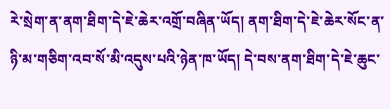རེ་སྲེག་ན་ནག་ཐིག་དེ་ཇེ་ཆེར་འགྲོ་བཞིན་ཡོད། ནག་ཐིག་དེ་ཇེ་ཆེར་སོང་ན་ཉི་མ་གཅིག་འབ་སོ་མི་འདུས་པའི་ཉེན་ཁ་ཡོད། དེ་བས་ནག་ཐིག་དེ་ཇེ་ཆུང་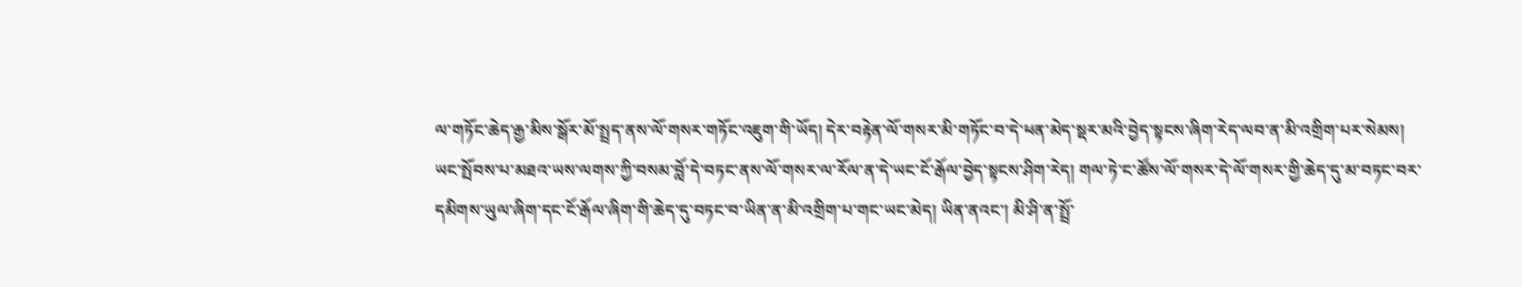ལ་གཏོང་ཆེད་རྒྱ་མིས་སྒོར་མོ་སྤྲད་ནས་ལོ་གསར་གཏོང་འཇུག་གི་ཡོད། དེར་བརྟེན་ལོ་གསར་མི་གཏོང་བ་དེ་ཕན་མེད་སྡར་མའི་བྱེད་སྟངས་ཞིག་རེད་ལབ་ན་མི་འགྲིག་པར་སེམས།
ཡང་སྤོབས་པ་མཐའ་ཡས་ལགས་ཀྱི་བསམ་བློ་དེ་བཏང་ནས་ལོ་གསར་ལ་རོལ་ན་དེ་ཡང་ངོ་རྒོལ་བྱེད་སྟངས་ཤིག་རེད། གལ་ཏེ་ང་ཚོས་ལོ་གསར་དེ་ལོ་གསར་གྱི་ཆེད་དུ་མ་བཏང་བར་དམིགས་ཡུལ་ཞིག་དང་ངོ་རྒོལ་ཞིག་གི་ཆེད་དུ་བཏང་བ་ཡིན་ན་མི་འགྲིག་པ་གང་ཡང་མེད། ཡིན་ནའང་། མི་ཤི་ན་སྤྲོ་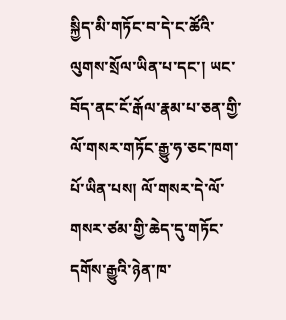སྐྱིད་མི་གཏོང་བ་དེ་ང་ཚོའི་ལུགས་སྲོལ་ཡིན་པ་དང་། ཡང་བོད་ནང་ངོ་རྒོལ་རྣམ་པ་ཅན་གྱི་ལོ་གསར་གཏོང་རྒྱུ་ཧ་ཅང་ཁག་པོ་ཡིན་པས། ལོ་གསར་དེ་ལོ་གསར་ཙམ་གྱི་ཆེད་དུ་གཏོང་དགོས་རྒྱུའི་ཉེན་ཁ་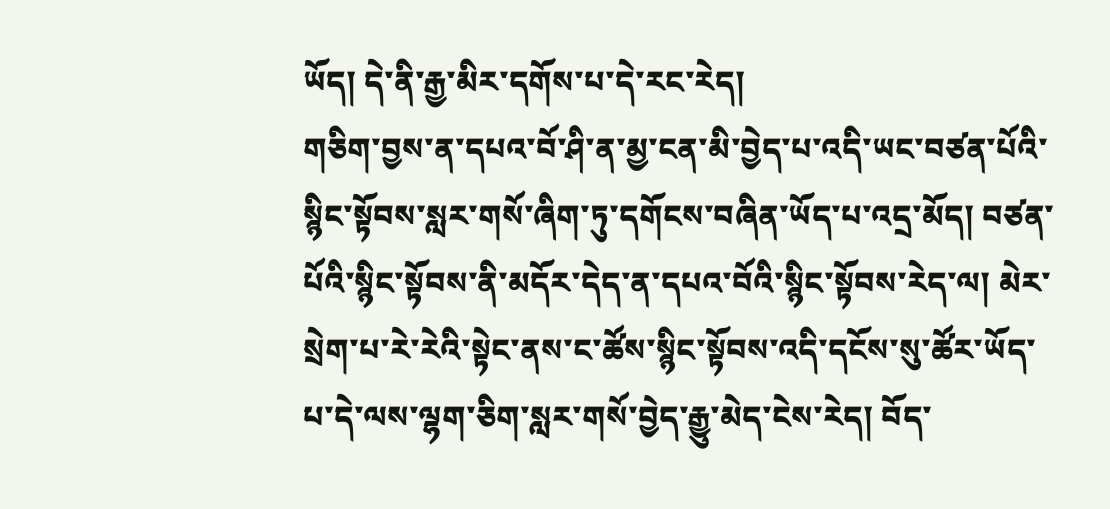ཡོད། དེ་ནི་རྒྱ་མིར་དགོས་པ་དེ་རང་རེད།
གཅིག་བྱས་ན་དཔའ་བོ་ཤི་ན་མྱ་ངན་མི་བྱེད་པ་འདི་ཡང་བཙན་པོའི་སྙིང་སྟོབས་སླར་གསོ་ཞིག་ཏུ་དགོངས་བཞིན་ཡོད་པ་འདྲ་མོད། བཙན་པོའི་སྙིང་སྟོབས་ནི་མདོར་དེད་ན་དཔའ་བོའི་སྙིང་སྟོབས་རེད་ལ། མེར་སྲེག་པ་རེ་རེའི་སྟེང་ནས་ང་ཚོས་སྙིང་སྟོབས་འདི་དངོས་སུ་ཚོར་ཡོད་པ་དེ་ལས་ལྷག་ཅིག་སླར་གསོ་བྱེད་རྒྱུ་མེད་ངེས་རེད། བོད་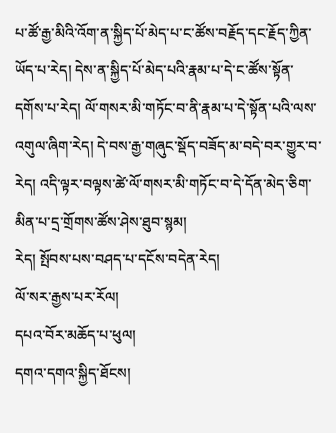པ་ཚོ་རྒྱ་མིའི་འོག་ན་སྐྱིད་པོ་མེད་པ་ང་ཚོས་བརྗོད་དང་རྗོད་ཀྱིན་ཡོད་པ་རེད། དེས་ན་སྐྱིད་པོ་མེད་པའི་རྣམ་པ་དེ་ང་ཚོས་སྟོན་དགོས་པ་རེད། ལོ་གསར་མི་གཏོང་བ་ནི་རྣམ་པ་དེ་སྟོན་པའི་ལས་འགུལ་ཞིག་རེད། དེ་བས་རྒྱ་གཞུང་སྡོད་བཟོད་མ་བདེ་བར་གྱུར་བ་རེད། འདི་ལྟར་བལྟས་ཚེ་ལོ་གསར་མི་གཏོང་བ་དེ་དོན་མེད་ཅིག་མིན་པ་དྲ་གྲོགས་ཚོས་ཤེས་ཐུབ་སྙམ།
རེད། སྤོབས་པས་བཤད་པ་དངོས་བདེན་རེད།
ལོ་སར་རྒྱས་པར་རོལ།
དཔའ་བོར་མཆོད་པ་ཕུལ།
དགའ་དགའ་སྐྱིད་ཐོངས།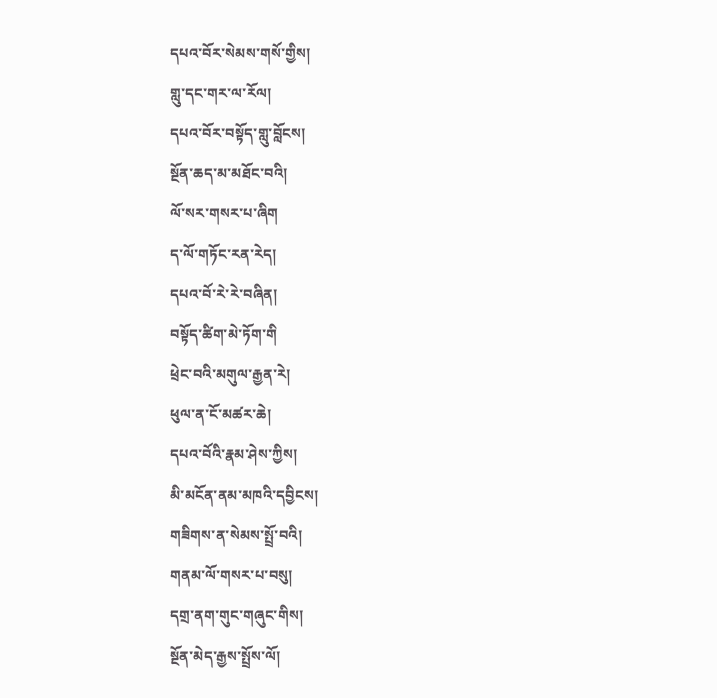དཔའ་བོར་སེམས་གསོ་གྱིས།
གླུ་དང་གར་ལ་རོལ།
དཔའ་བོར་བསྟོད་གླུ་བློངས།
སྔོན་ཆད་མ་མཐོང་བའི།
ལོ་སར་གསར་པ་ཞིག
ད་ལོ་གཏོང་རན་རེད།
དཔའ་བོ་རེ་རེ་བཞིན།
བསྟོད་ཚིག་མེ་ཏོག་གི
ཕྲེང་བའི་མགུལ་རྒྱན་རེ།
ཕུལ་ན་ངོ་མཚར་ཆེ།
དཔའ་བོའི་རྣམ་ཤེས་ཀྱིས།
མི་མངོན་ནམ་མཁའི་དབྱིངས།
གཟིགས་ན་སེམས་སྤྲོ་བའི།
གནམ་ལོ་གསར་པ་བསུ།
དགྲ་ནག་གུང་གཞུང་གིས།
སྔོན་མེད་རྒྱས་སྤྲོས་ལོ།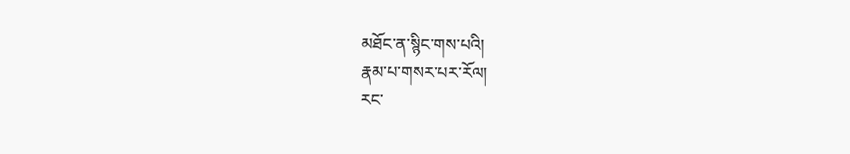མཐོང་ན་སྙིང་གས་པའི།
རྣམ་པ་གསར་པར་རོལ།
རང་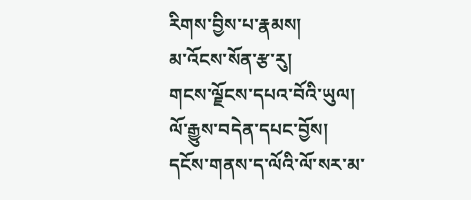རིགས་བྱིས་པ་རྣམས།
མ་འོངས་སོན་རྩ་རུ།
གངས་ལྗོངས་དཔའ་བོའི་ཡུལ།
ལོ་རྒྱུས་བདེན་དཔང་བྱོས།
དངོས་གནས་ད་ལོའི་ལོ་སར་མ་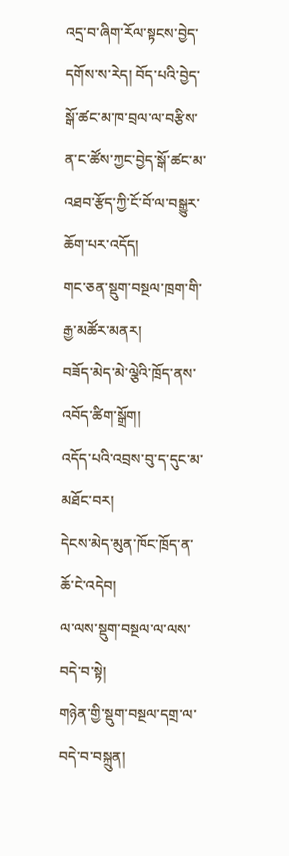འདྲ་བ་ཞིག་རོལ་སྟངས་བྱེད་དགོས་ས་རེད། བོད་པའི་བྱེད་སྒོ་ཚང་མ་ཁ་བྲལ་ལ་བརྩིས་ན་ང་ཚོས་ཀྱང་བྱེད་སྒོ་ཚང་མ་འཐབ་རྩོད་ཀྱི་ངོ་བོ་ལ་བསྒྱུར་ཆོག་པར་འདོད།
གང་ཅན་སྡུག་བསྔལ་ཁྲག་གི་རྒྱ་མཚོར་མནར།
བཟོད་མེད་མེ་ལྕེའི་ཁྲོད་ནས་འབོད་ཚིག་སྒྲོག།
འདོད་པའི་འབྲས་བུ་ད་དུང་མ་མཐོང་བར།
དེངས་མེད་མུན་ཁོང་ཁྲོད་ན་ཆོ་ངེ་འདེབ།
ལ་ལས་སྡུག་བསྔལ་ལ་ལས་བདེ་བ་སྟེ།
གཉེན་གྱི་སྡུག་བསྔལ་དགྲ་ལ་བདེ་བ་བསྐྲུན།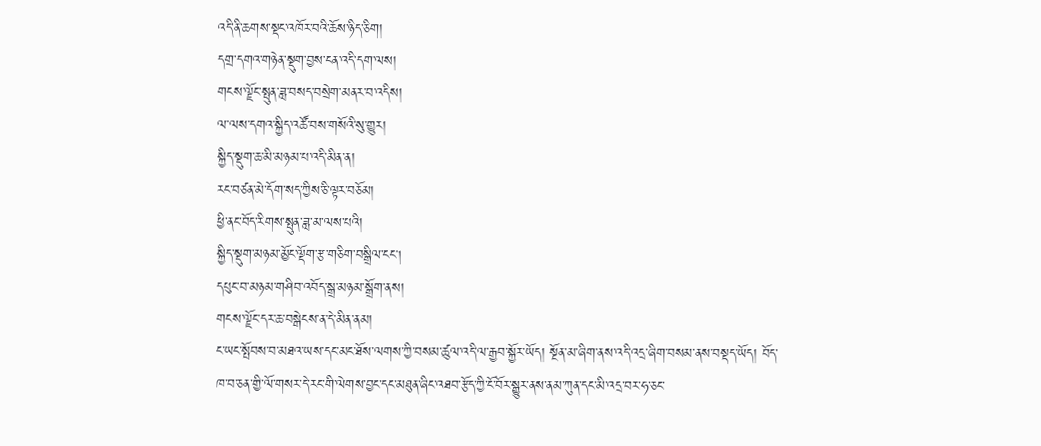འདི་ནི་ཆགས་སྡང་འཁོར་བའི་ཆོས་ཉིད་ཅིག།
དགྲ་དགའ་གཉེན་སྡུག་བྱས་ངན་འདི་དག་ལས།
གངས་ལྗོང་སྤུན་ཟླ་བསད་བསྲེག་མནར་བ་འདིས།
ལ་ལས་དགའ་སྐྱིད་འཚོ་བས་གསོའི་སུ་གྱུར།
སྐྱིད་སྡུག་ཆ་མི་མཉམ་པ་འདི་མིན་ན།
རང་བཙན་མེ་དོག་སད་ཀྱིས་ཅི་ལྟར་བཅོམ།
ཕྱི་ནང་བོད་རིགས་སྤུན་ཟླ་མ་ལས་པའི།
སྐྱིད་སྡུག་མཉམ་མྱོང་ལྡོག་རྩ་གཅིག་བསྒྲིལ་ངང།
དཔུང་བ་མཉམ་གཤིབ་འབོད་སྒྲ་མཉམ་སྒྲོག་ནས།
གངས་ལྗོང་དར་ཆ་བསྒེངས་ན་དེ་མིན་ནམ།
ང་ཡང་སྤོབས་བ་མཐའ་ཡས་དང་མང་ཐོས་ལགས་ཀྱི་བསམ་ཚུལ་འདི་ལ་རྒྱབ་སྐྱོར་ཡོད། སྔོན་མ་ཞིག་ནས་འདི་འདྲ་ཞིག་བསམ་ནས་བསྡད་ཡོད། བོད་ཁ་བ་ཅན་གྱི་ལོ་གསར་དེ་རང་གི་ལེགས་བྱང་དང་མཐུན་ཞིང་འཐབ་རྩོད་ཀྱི་ངོ་བོར་སྒྱུར་ནས་ནམ་ཀུན་དང་མི་འདྲ་བར་ཧ་ཅང་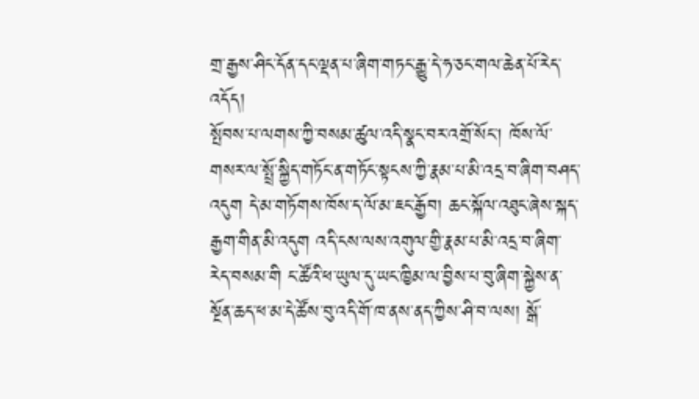གྲ་རྒྱས་ཤིང་དོན་དང་ལྡན་པ་ཞིག་གཏང་རྒྱུ་དེ་ཧ་ཅང་གལ་ཆེན་པོ་རེད་འདོད།
སྤོབས་པ་ལགས་ཀྱི་བསམ་ཚུལ་འདི་སྣང་བར་འགྲོ་སོང་། ཁོས་ལོ་གསར་ལ་སྤྲོ་སྐྱིད་གཏོང་ན་གཏོང་སྟངས་ཀྱི་རྣམ་པ་མི་འདྲ་བ་ཞིག་བཤད་འདུག དེ་མ་གཏོགས་ཁོས་ད་ལོ་མ་ཇང་རྒྱོབ། ཆང་སྐོལ་འཐུང་ཞེས་སྐད་རྒྱག་གིན་མི་འདུག འདི་ངས་ལས་འགུལ་གྱི་རྣམ་པ་མི་འདྲ་བ་ཞིག་རེད་བསམ་གི ང་ཚོའི་ཕ་ཡུལ་དུ་ཡང་ཁྱིམ་ལ་བྱིས་པ་བུ་ཞིག་སྐྱེས་ན་སྔོན་ཆད་ཕ་མ་དེ་ཚོས་བུ་འདི་གོ་ཁ་ནས་ནད་ཀྱིས་ཤི་བ་ལས། སྒོ་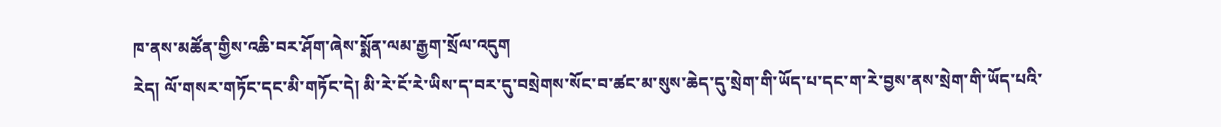ཁ་ནས་མཚོན་གྱིས་འཆི་བར་ཤོག་ཞེས་སྨོན་ལམ་རྒྱག་སྲོལ་འདུག
རེད། ལོ་གསར་གཏོང་དང་མི་གཏོང་དེ། མི་རེ་ངོ་རེ་ཡིས་ད་བར་དུ་བསྲེགས་སོང་བ་ཚང་མ་སུས་ཆེད་དུ་སྲེག་གི་ཡོད་པ་དང་ག་རེ་བྱས་ནས་སྲེག་གི་ཡོད་པའི་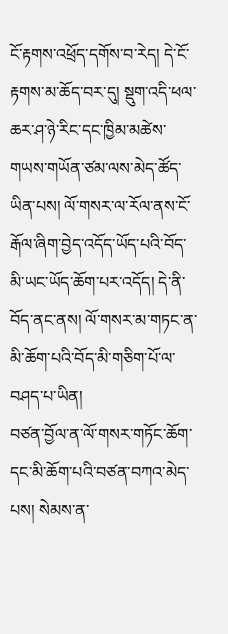ངོ་རྟགས་འཕྲོད་དགོས་བ་རེད། དེ་ངོ་རྟགས་མ་ཆོད་བར་དུ། སྡུག་འདི་ཕལ་ཆར་ཤ་ཉེ་རིང་དང་ཁྱིམ་མཚེས་གཡས་གཡོན་ཙམ་ལས་མེད་ཚོད་ཡིན་པས། ལོ་གསར་ལ་རོལ་ནས་ངོ་རྒོལ་ཞིག་བྱེད་འདོད་ཡོད་པའི་བོད་མི་ཡང་ཡོད་ཆོག་པར་འདོད། དེ་ནི་བོད་ནང་ནས། ལོ་གསར་མ་གཏང་ན་མི་ཆོག་པའི་བོད་མི་གཅིག་པོ་ལ་བཤད་པ་ཡིན།
བཙན་བྱོལ་ན་ལོ་གསར་གཏོང་ཆོག་དང་མི་ཆོག་པའི་བཙན་བཀའ་མེད་པས། སེམས་ན་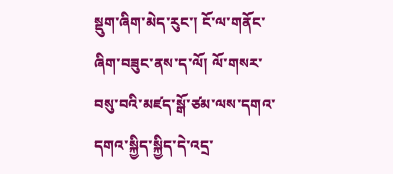སྡུག་ཞིག་མེད་རུང་། ངོ་ལ་གནོང་ཞིག་བཟུང་ནས་ད་ལོ། ལོ་གསར་བསུ་བའི་མཛད་སྒོ་ཙམ་ལས་དགའ་དགའ་སྐྱིད་སྐྱིད་དེ་འདྲ་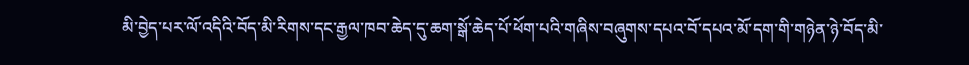མི་བྱེད་པར་ལོ་འདིའི་བོད་མི་རིགས་དང་རྒྱལ་ཁབ་ཆེད་དུ་ཆག་སྒོ་ཆེད་པོ་ཕོག་པའི་གཞིས་བཞུགས་དཔའ་བོ་དཔའ་མོ་དག་གི་གཉེན་ཉེ་བོད་མི་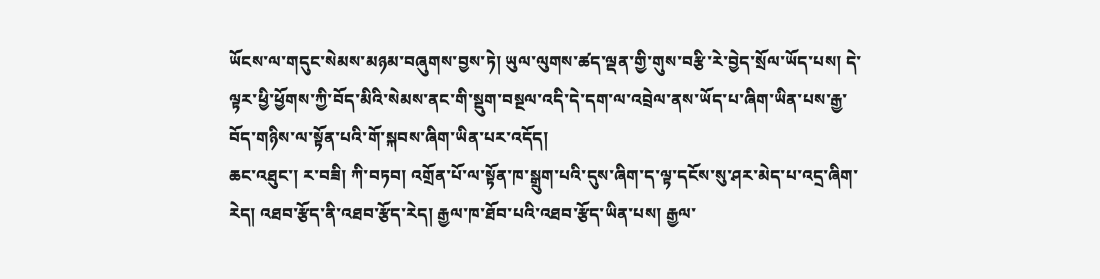ཡོངས་ལ་གདུང་སེམས་མཉམ་བཞུགས་བྱས་ཏེ། ཡུལ་ལུགས་ཚད་ལྡན་གྱི་གུས་བརྩི་རེ་བྱེད་སྲོལ་ཡོད་པས། དེ་ལྟར་ཕྱི་ཕྱོགས་ཀྱི་བོད་མིའི་སེམས་ནང་གི་སྡུག་བསྔལ་འདི་དེ་དག་ལ་འབྲེལ་ནས་ཡོད་པ་ཞིག་ཡིན་པས་རྒྱ་བོད་གཉིས་ལ་སྟོན་པའི་གོ་སྐབས་ཞིག་ཡིན་པར་འདོད།
ཆང་འཐུང་། ར་བཟི། ཀི་བཏབ། འགྲོན་པོ་ལ་སྟོན་ཁ་སྒྲུག་པའི་དུས་ཞིག་ད་ལྟ་དངོས་སུ་ཤར་མེད་པ་འདྲ་ཞིག་རེད། འཐབ་རྩོད་ནི་འཐབ་རྩོད་རེད། རྒྱལ་ཁ་ཐོབ་པའི་འཐབ་རྩོད་ཡིན་པས། རྒྱལ་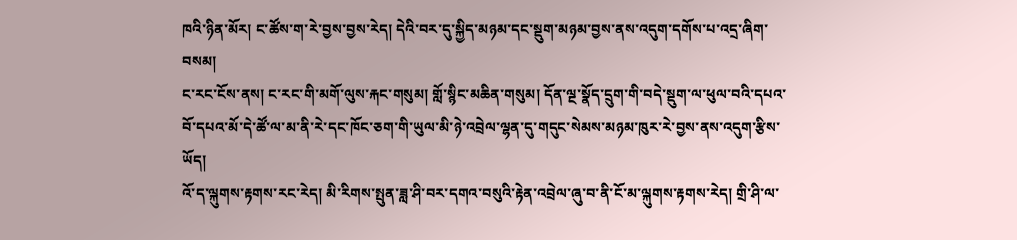ཁའི་ཉིན་མོར། ང་ཚོས་ག་རེ་བྱས་བྱས་རེད། དེའི་བར་དུ་སྐྱིད་མཉམ་དང་སྡུག་མཉམ་བྱས་ནས་འདུག་དགོས་པ་འདྲ་ཞིག་བསམ།
ང་རང་ངོས་ནས། ང་རང་གི་མགོ་ལུས་རྐང་གསུམ། གློ་སྙིང་མཆིན་གསུམ། དོན་ལྔ་སྣོད་དྲུག་གི་བདེ་སྡུག་ལ་ཕུལ་བའི་དཔའ་བོ་དཔའ་མོ་དེ་ཚོ་ལ་མ་ནི་རེ་དང་ཁོང་ཅག་གི་ཡུལ་མི་ཉེ་འབྲེལ་ལྷན་དུ་གདུང་སེམས་མཉམ་ཁུར་རེ་བྱས་ནས་འདུག་རྩིས་ཡོད།
འོ་ད་ལྐུགས་རྟགས་རང་རེད། མི་རིགས་སྤུན་ཟླ་ཤི་བར་དགའ་བསུའི་རྟེན་འབྲེལ་ཞུ་བ་ནི་ངོ་མ་ལྐུགས་རྟགས་རེད། གྲི་ཤི་ལ་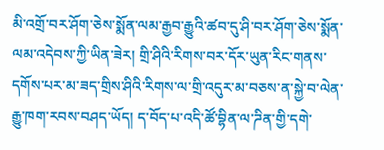མི་འགྲོ་བར་ཤོག་ཅེས་སྨོན་ལམ་རྒྱབ་རྒྱུའི་ཚབ་དུ་ཤི་བར་ཤོག་ཅེས་སྨོན་ལམ་འདེབས་ཀྱི་ཡིན་ཟེར། གྲི་ཤིའི་རིགས་བར་དོར་ཡུན་རིང་གནས་དགོས་པར་མ་ཟད་གྲིས་ཤིའི་རིགས་ལ་གྲི་འདུར་མ་བཅས་ན་སྐྱེ་བ་ལེན་རྒྱུ་ཁག་རབས་བཤད་ཡོད། ད་བོད་པ་འདི་ཚོ་བྷིན་ལ་ཌིན་གྱི་དགེ་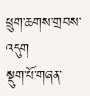ཕྲུག་ཆགས་གྲབས་འདུག
སྡུག་པོ་གཞན་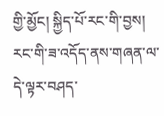གྱི་མྱོང། སྐྱིད་པོ་རང་གི་བྱས། རང་གི་ཟ་འདོད་ནས་གཞན་ལ་དེ་ལྟར་བཤད་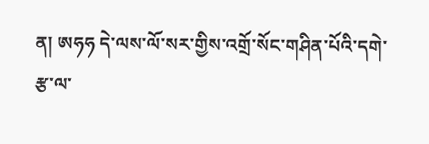ན། ཨཧཧ དེ་ལས་ལོ་སར་གྱིས་འགྲོ་སོང་གཤིན་པོའི་དགེ་རྩ་ལ་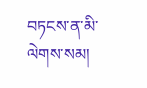བཏངས་ན་མི་ལེགས་སམ།